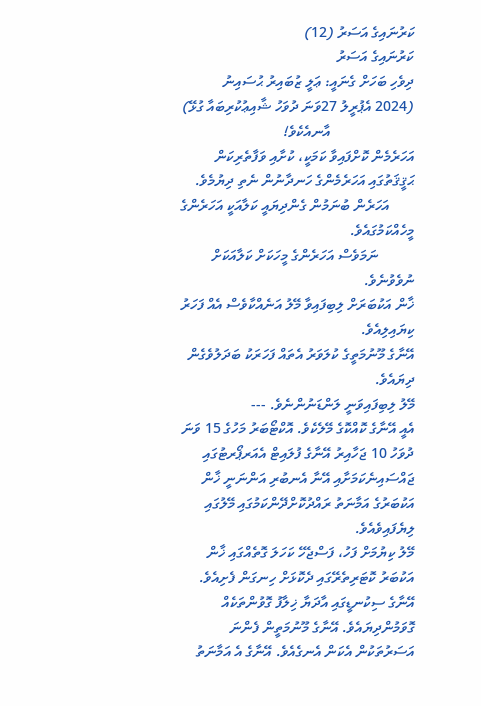ކަރުނައިގެ އަސަރު (12)
ކަރުނައިގެ އަސަރު
ދިވެހި ބަހަށް ގެނައީ: ޢަލީ ޒުބައިރު ޙުސައިނު
(2024 އެޕުރީލު 27ވަނަ ދުވަހު ޝާއިޢުކުރިބައާ ގުޅޭ)
                       އާނއެކެވެ!
އަހަރެމެން ކޮށްފައިވާ ކަމަކީ، ކުށާއި ވަފާތެރިކަން ޙަޤީޤަތުގައި އަހަރެމެންގެ ހަނދާނުން ނެތި ދިޔުމެވެ.
       އަހަރެން ބުނަމުން ގެންދިޔައީ ކަލާއަކީ އަހަރެންގެ މީހެއްކަމުގައެވެ.
          ނަމަވެސް އަހަރެންގެ މީހަކަށް ކަލާއަކަށް ނުވެވުނެވެ.
ޚާން އަކުބަރަށް ލިބިފައިވާ މޭލު އަނެއްކާވެސް އެއް ފަހަރު ކިޔައިލިއެވެ.
އޭނާގެ މޫނުމަތީގެ ކުލަވަރު އެތައް ފަހަރަކު ބަދަލުވެގެން ދިޔައެވެ.
މޭލު ލިބިފައިވަނީ ލަންޑަނުންނެވެ. ---
އެއީ އޭނާގެ ކޮއްކޮގެ މޭލެކެވެ. އޮކްޓޯބަރު މަހުގެ 15 ވަނަ ދުވަހު 10 ޖަހާއިރު އޭނާގެ ފުލައިޓް އެއަރޕޯރޓުގައި ޖައްސައިނެކަމަށާއި އޭނާ އެނބުރި އަންނަނީ ޚާން އަކުބަރުގެ އަމާނަތު ރައްދުކޮށްދޭންކަމުގައި މޭލުގައި ލިޔެފައިވެއެވެ.
މޭލު ކިޔުމަށް ފަހު، ފަސްޖެހޭ ކަހަލަ ގޮތެއްގައި ޚާން އަކުބަރު ކޮޓަރިތެރޭގައި ދެކޮޅަށް ހިނގަން ފެށިއެވެ.
އޭނާގެ ސިކުނޑީގައި އާދަޔާ ޚިލާފު ގޮވުންތަކެއް ގޮވަމުންދިޔައެވެ. އޭނާގެ މޫނުމަތީން ފެންނަ އަސަރުތަކުން އެކަން އެނގެއެވެ. އޭނާގެ އެ އަމާނަތު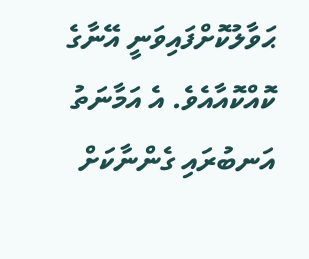ޙަވާލުކޮށްފައިވަނީ އޭނާގެ ކޮއްކޮއާއެވެ. އެ އަމާނަތު އަނބުރައި ގެންނާކަށް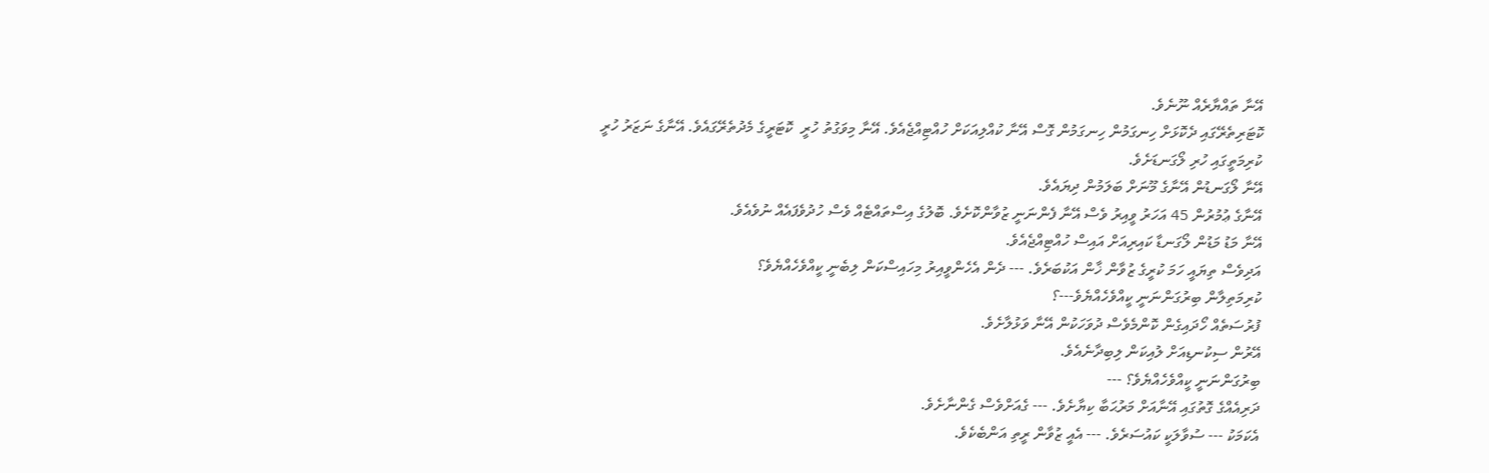އޭނާ ތައްޔާރެއް ނޫނެވެ.
ކޮޓަރިތެރޭގައި ދެކޮޅަށް ހިނގަމުން ހިނގަމުން ގޮސް އޭނާ ކުއްލިއަކަށް ހުއްޓިއްޖެއެވެ. އޭނާ މިވަގުތު ހުރީ  ކޮޓަރީގެ މެދުތެރޭގައެވެ. އޭނާގެ ނަޒަރު ހުރީ ކުރިމަތީގައި ހުރި ލޯގަނޑަށެވެ.
އޭނާ ލޯގަނޑުން އޭނާގެ މޫނަށް ބަލަމުން ދިޔައެވެ.
އޭނާގެ ޢުމުރުން 45 އަހަރު ވީއިރު ވެސް އޭނާ ފެންނަނީ ޒުވާންކޮށެވެ. ބޮލުގެ އިސްތައްޓެއް ވެސް ހުދުވެފައެއް ނުވެއެވެ.
އޭނާ މަޑު މަޑުން ލޯގަނޑާ ކައިރިއަށް އައިސް ހުއްޓިއްޖެއެވެ.
އަދިވެސް ތިޔައީ ހަމަ ކުރީގެ ޒުވާން ޚާން އަކުބަރެވެ. --- ދެން އެހެންވީއިރު މިހައިސްކަން ލިބެނީ ކީއްވެހެއްޔެވެ؟
ކުރިމަތިލާން ބިރުގަންނަނީ ކީއްވެހެއްޔެވެ---؟
ފުރުސަތެއް ހޯދައިގެން ކޮންމެވެސް ދުވަހަކުން އޭނާ ވަޅުލާށެވެ.
އޭރުން ސިކުނޑިއަށް ލުއިކަން ލިބިދާނެއެވެ.
ބިރުގަންނަނީ ކީއްވެހެއްޔެވެ؟ ---
ދަރިއެއްގެ ގޮތުގައި އޭނާއަށް މަރުޙަބާ ކިޔާށެވެ. --- ގެއަށްވެސް ގެންނާށެވެ.
އެކަމަކު --- ސުވާލަކީ ކައުސަރެވެ. --- އެއީ ޒުވާން ރީތި އަންބެކެވެ.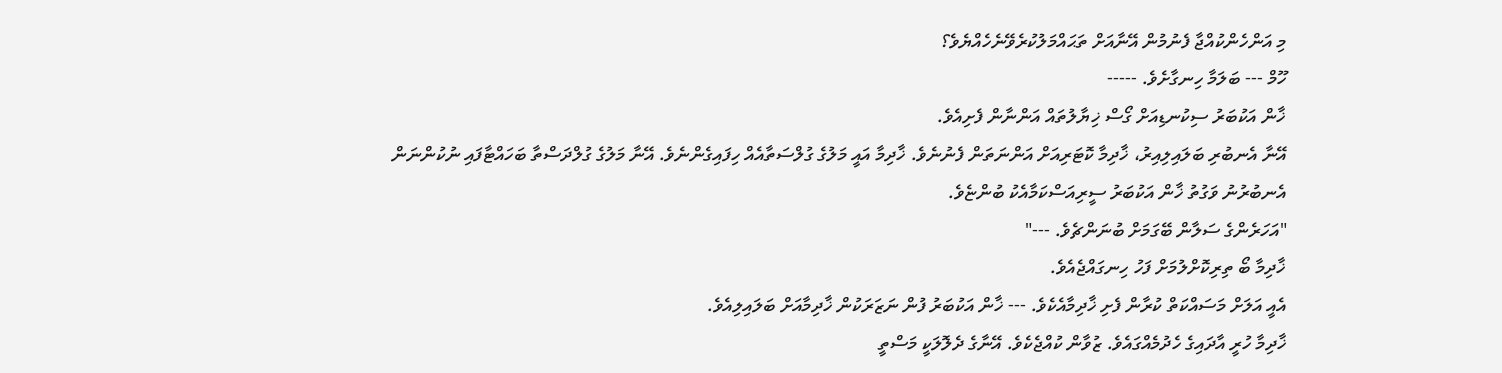މި އަންހެންކުއްޖާ ފެނުމުން އޭނާއަށް ތަޙައްމަލުކުރެވޭނެހެއްޔެވެ؟
ހޫމް --- ބަލަމާ ހިނގާށެވެ. -----
ޚާން އަކުބަރު ސިކުނޑިއަށް ގޯސް ޚިޔާލުތައް އަންނާން ފެށިއެވެ.
އޭނާ އެނބުރި ބަލައިލިއިރު، ޚާދިމާ ކޮޓަރިއަށް އަންނަތަން ފެނުނެވެ. ޚާދިމާ އައީ މަލުގެ ގުލްސަތާއެއް ހިފައިގެންނެވެ. އޭނާ މަލުގެ ގުލްދަސްތާ ބަހައްޓާފައި ނުކުންނަން އެނބުރުނު ވަގުތު ޚާން އަކުބަރު ސީރިއަސްކަމާއެކު ބުންޏެވެ.
"އަހަރެންގެ ސަލާން ބޭގަމަށް ބުނަންޗެވެ. ---"
ޚާދިމާ ބޯ ތިރިކޮށްލުމަށް ފަހު ހިނގައްޖެއެވެ.
އެއީ އަލަށް މަސައްކަތް ކުރާން ފެށި ޚާދިމާއެކެވެ. --- ޚާން އަކުބަރު ފުން ނަޒަރަކުން ޚާދިމާއަށް ބަލައިލިއެވެ.
ޚާދިމާ ހުރީ އާދައިގެ ހެދުމެއްގައެވެ. ޒުވާން ކުއްޖެކެވެ. އޭނާގެ ދެލޮލަކީ މަސްތީ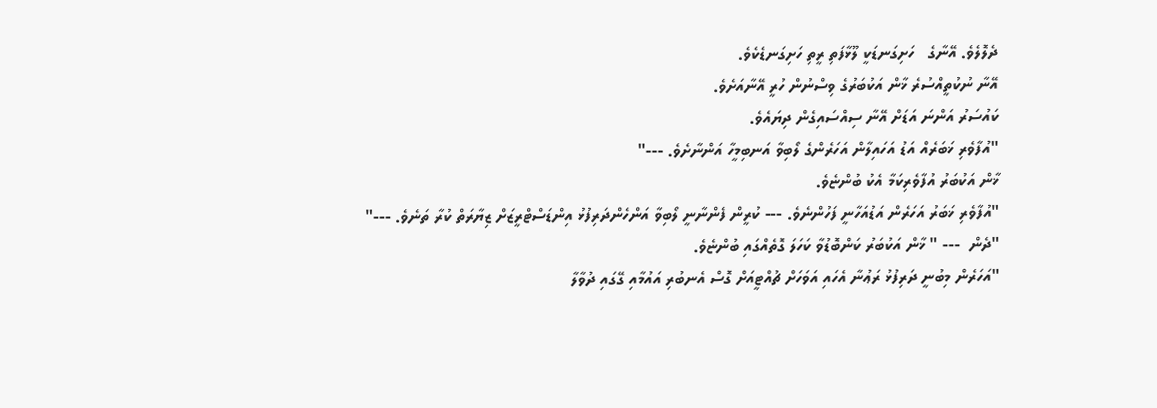ދެލޮލެވެ. އޭނާގެ   ހަށިގަނޑަކީ ލޫޅާފަތި ރީތި ހަށިގަނޑެކެވެ.
އޭނާ ނުކުތީއްސުރެ ޚާން އަކުބަރުގެ ވިސްނުން ހުރީ އޭނާއަށެވެ.
ކައުސަރު އަންނަ އަޑަށް އޭނާ ސިއްސައިގެން ދިޔައެވެ.
"އުފާވެރި ޚަބަރެއް އަޑު އަހައިލާން އަހަރެންގެ ލޯބިވާ އަނބިމީހާ އަންނާށެވެ. ---"
ޚާން އަކުބަރު އުފާވެރިކަމާ އެކު ބުންޏެވެ.
"އުފާވެރި ޚަބަރު އަހަރެން އަޑުއަހާނީ ފަހުންނެވެ. --- ކުރީން ފެންނާނީ ލޯބިވާ އަންހެންދަރިފުޅު އިންޑަސްޓްރީޒަށް ޒިޔާރަތް ކުރާ ތަނެވެ. ---"
"ދެން  --- " ޚާން އަކުބަރު ކަންބޮޑުވާ ކަހަލަ ގޮތެއްގައި ބުންޏެވެ.
"އަހަރެން މިބުނީ ދަރިފުޅު ރަޢުނާ އެހައި އަވަހަށް ޗުއްޓީއަށް ގޮސް އެނބުރި އައުމާއި ގޭގައި ދުވާލާ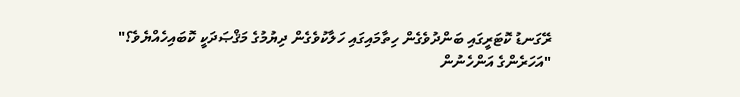ރޭގަނޑު ކޮޓަރީގައި ބަންދުވެގެން ހިތާމައިގައި ހަލާކުވެގެން ދިޔުމުގެ މަޤްޞަދަކީ ކޮބައިހެއްޔެވެ؟"
"އަހަރެންގެ އަންހެނުން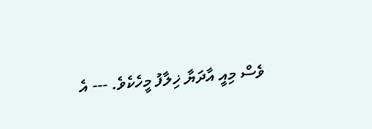ވެސް މިއީ އާދަޔާ ޚިލާފު މީހެކެވެ. --- އެ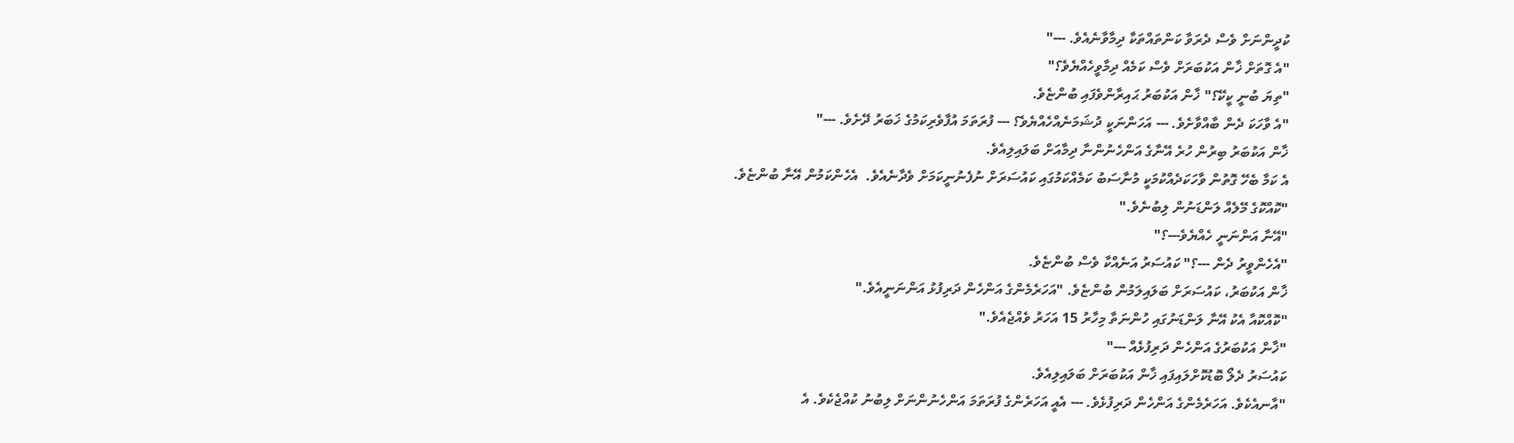ކުދީންނަށް ވެސް ދެރަވާ ކަންތައްތަކާ ދިމާވާނެއެވެ. ---"
"އެ ގޮތަށް ޚާން އަކުބަރަށް ވެސް ކަމެއް ދިމާވީހެއްޔެވެ؟"
"ތިޔަ ބުނީ ކީކޭ؟" ޚާން އަކުބަރު ޙައިރާންވެފައި ބުންޏެވެ.
"އެ ވާހަކަ ދެން ބާއްވާށެވެ. --- އަހަންނަކީ ދުޝަމަނެއްހެއްޔެވެ؟ --- ފުރަތަމަ އުފާވެރިކަމުގެ ޚަބަރު ދޭށެވެ. ---"
ޚާން އަކުބަރު ބިރުން ހުރެ އޭނާގެ އަންހެނުންނާ ދިމާއަށް ބަލައިލިއެވެ.
އެ ކަމާ ބެހޭ ގޮތުން ވާހަކަދެއްކުމަކީ މުނާސަބު ކަމެއްކަމުގައި ކައުސަރަށް ނުފެނުނީކަމަށް ވެދާނެއެވެ.  އެހެންކަމުން އޭނާ ބުންޏެވެ.
"ކޮއްކޮގެ މޭލެއް ލަންޑަނުން ލިބުނެވެ."
"އޭނާ އަންނަނީ ހެއްޔެވެ---؟"
"އެހެންވީރު ދެން ---؟" ކައުސަރު އަނެއްކާ ވެސް ބުންޏެވެ.
ޚާން އަކުބަރު، ކައުސަރަށް ބަލައިލަމުން ބުންޏެވެ. "އަހަރެމެންގެ އަންހެން ދަރިފުޅު އަންނަނީއެވެ."
"ކޮއްކޮއާ އެކު އޭނާ ލަންޑަނުގައި ހުންނަތާ މިހާރު 15 އަހަރު ވެއްޖެއެވެ."
"ޚާން އަކުބަރުގެ އަންހެން ދަރިފުޅެއް ---"
ކައުސަރު ދެލޯ ބޮޑުކޮށްލައިފައި ޚާން އަކުބަރަށް ބަލައިލިއެވެ.
"އާނއެކެވެ. އަހަރެމެންގެ އަންހެން ދަރިފުޅެވެ. --- އެއީ އަހަރެންގެ ފުރަތަމަ އަންހެނުންނަށް ލިބުނު ކުއްޖެކެވެ. އެ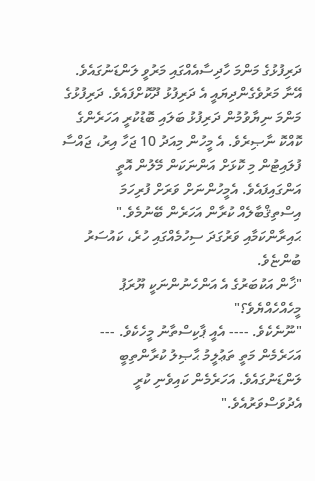ދަރިފުޅުގެ މަންމަ ހާދިސާއެއްގައި މަރުވީ ލަންޑަނުގައެވެ.  އޭނާ މަރުވެގެންދިޔައީ އެ ދަރިފުޅު ދޫކޮށްފައެވެ. ދަރިފުޅުގެ މަންމަ ނިޔާވުމުން ދަރިފުޅު ބަލައި ބޮޑުކުރީ އަހަރެންގެ ކޮއްކޮ ނާޞިރެވެ. އެ މީހުން މިއަދު 10 ޖަހާ އިރު، ޖައްސާ ފުލައިޓުން މި ކޮޅަށް އަންނަކަން މޭލުން އޮތީ އަންގައިފައެވެ. އެމީހުންނަށް ވަރަށް ފުރިހަމަ އިސްތިޤްބާލެއް ކުރާން އަހަރެން ބޭނުމެވެ."
ޙައިރާންކަމާއި ވަރުގަދަ ސިހުމެއްގައި ހުރެ، ކައުސަރު ބުންޏެވެ.
"ޚާން އަކުބަރުގެ އެ އަންހެނުންނަކީ ޔޫރަޕު މީހެއްހެއްޔެވެ؟"
"ނޫނެކެވެ. ---- އެއީ ޕާކިސްތާނު މީހެކެވެ. --- އަހަރެމެން މަތީ ތަޢުލީމު ޙާޞިލު ކުރާންތިބީ ލަންޑަނުގައެވެ. އަހަރެމެން ކައިވެނި ކުރީ އެދުވަސްވަރުއެވެ."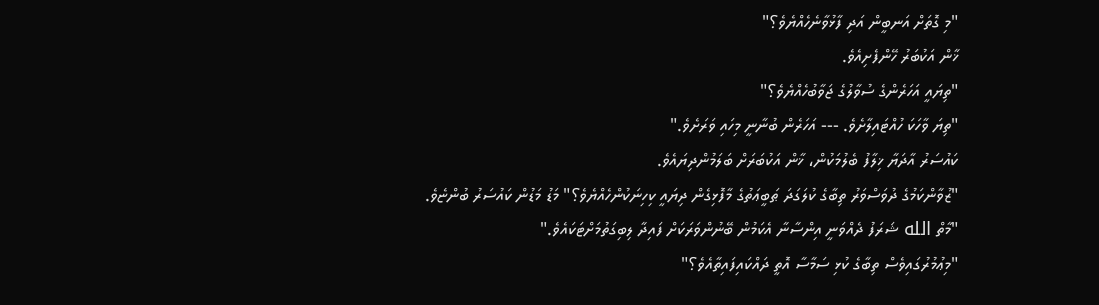"މި ގޮތަށް އަނބީން އަދި ފާޅުވާނެހެއްޔެވެ؟"
ޚާން އަކުބަރު ހޭންފެށިއެވެ.
"ތިޔައީ އަހަރެންގެ ސުވާލުގެ ޖަވާބުހެއްޔެވެ؟"
"ތިޔަ ވާހަކަ ހުއްޓައިލާށެވެ. --- އަހަރެން ބުނާނީ މިހައި ވަރަށެވެ."
ކައުސަރު އާދަޔާ ޚިލާފު ބެލުމަކުން، ޚާން އަކުބަރަށް ބަލަމުންދިޔައެވެ.
"ޒުވާންކަމުގެ ދުވަސްވަރު ތިބާގެ ކުލަގަދަ ޠަބީޢަތުގެ މާފޮޅިގެން ދިޔައީ ކިހިނަކުންހެއްޔެވެ؟" މަޑު މަޑުން ކައުސަރު ބުންޏެވެ.
"މާތް الله ޝަރަފު ދެއްވަނީ އިންސާނާ އެކަމުން ބޭނުންވަރަކަށް ފައިދާ ލިބިގަތުމަށްޓަކައެވެ."
"މިޢުމުރުގައިވެސް ތިބާގެ ކުޅި ސަމާސާ އޮތީ ދައްކައިފައިތާއެވެ؟"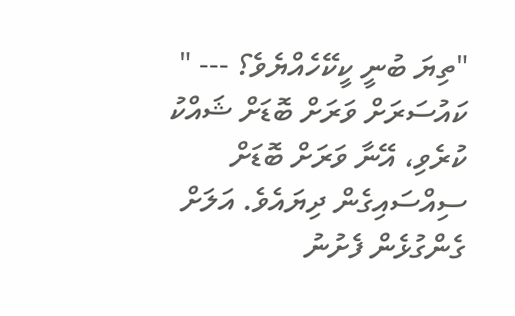"ތިޔަ ބުނީ ކީކޭހެއްޔެވެ؟ --- " ކައުސަރަށް ވަރަށް ބޮޑަށް ޝައްކު ކުރެވި، އޭނާ ވަރަށް ބޮޑަށް ސިއްސައިގެން ދިޔައެވެ. އަލަށް ގެންގުޅެން ފެށުނު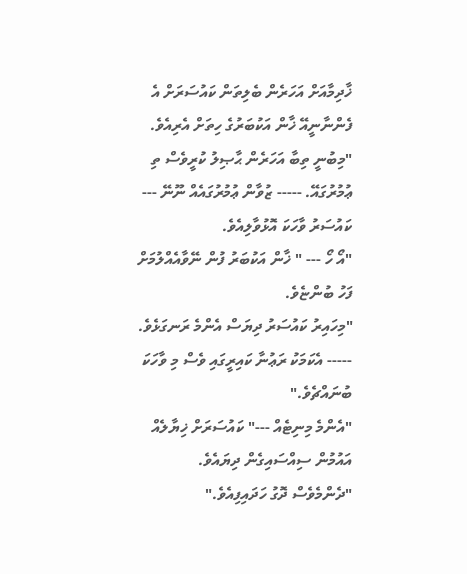ޚާދިމާއަށް އަހަރެން ބެލިތަން ކައުސަރަށް އެ ފެންނާނީއޭ ޚާން އަކުބަރުގެ ހިތަށް އެރިއެވެ.
"މިބުނީ ތިބާ އަހަރެން ޙާޞިލު ކުރީވެސް ތި ޢުމުރުގައޭ. ----- ޒުވާން ޢުމުރުގައެއް ނޫނޭ --- ކައުސަރު ވާހަކަ އޮޅުވާލިއެވެ.
"އޯ ހޯ --- " ޚާން އަކުބަރު ފުން ނޭވާއެއްލުމަށް ފަހު ބުންޏެވެ.
"މިހައިރު ކައުސަރު ދިޔަސް އެންމެ ރަނގަޅެވެ. ----- އެކަމަކު ރަޢުނާ ކައިރީގައި ވެސް މި ވާހަކަ ބުނައްޗެވެ."
"އެންމެ މިނިޓެއް ---" ކައުސަރަށް ޚިޔާލެއް އައުމުން ސިއްސައިގެން ދިޔައެވެ.
"ދެންމެވެސް ދޮގު ހަދައިފިއެވެ."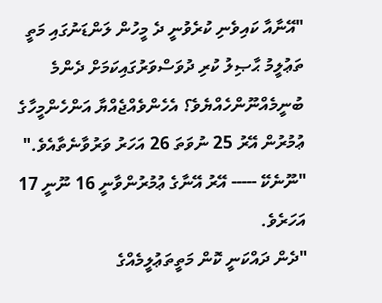"އޭނާއާ ކައިވެނި ކުރެވުނީ ދެ މީހުން ލަންޑަނުގައި މަތީ ތަޢުލީމު ޙާޞިލު ކުރި ދުވަސްވަރުގައިކަމަށް ދެންމެ ބުނީމެއްނޫންހެއްޔެވެ؟ އެހެންވެއްޖެއްޔާ އަންހެންމީހާގެ ޢުމުރުން އޭރު 25 ނުވަތަ 26 އަހަރު ވަރުވާނެތާއެވެ."
"ނޫނެކޭ ----- އޭރު އޭނާގެ ޢުމުރުންވާނީ 16 ނޫނީ 17 އަހަރެވެ.
"ދެން ދައްކަނީ ކޮން މަތީތަޢުލީމެއްގެ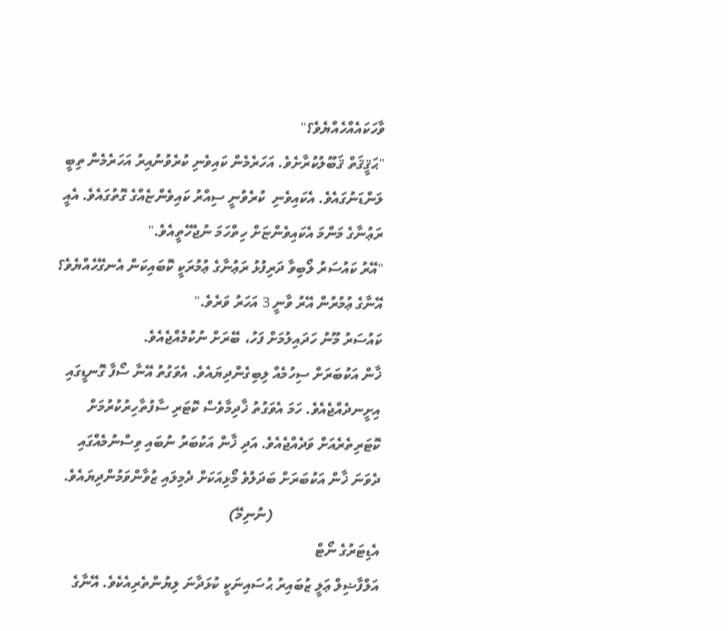ވާހަކައެއްހެއްޔެވެ؟"
"ޙަޤީޤަތް ޤަބޫލުކުރާށެވެ. އަހަރެމެން ކައިވެނި ކުރެވުނުއިރު އަހަރެމެން ތިބީ ލަންޑަނުގައެވެ. އެކައިވެނި  ކުރެވުނީ ސިއްރު ކައިވެންޏެއްގެ ގޮތުގައެވެ. އެއީ ރަޢުނާގެ މަންމަ އެކައިވެންޏަށް ހިތްހަމަ ނުޖެހޭތީއެވެ."
"އޭރު ކައުސަރު ލޯބިވާ ދަރިފުޅު ރަޢުނާގެ ޢުމުރަކީ ކޮބައިކަން އެނގޭހެއްޔެވެ؟ އޭނާގެ ޢުމުރުން އޭރު ވާނީ 3 އަހަރު ވަރެވެ."
ކައުސަރު މޫނު ހަދައިލުމަށް ފަހު، ބޭރަށް ނުކުމެއްޖެއެވެ.
ޚާން އަކުބަރަށް ސިހުމެއް ލިބިގެންދިޔައެވެ. އެވަގުތު އޭނާ ސޯފާ ގޮނޑީގައި އިށީނދެއްޖެއެވެ. ހަމަ އެވަގުތު ޚާދިމާވެސް ކޮޓަރި ސާފުތާހިރުކުރުމަށް ކޮޓަރިތެރެއަށް ވަދެއްޖެއެވެ. އަދި ޚާން އަކުބަރު ނުބައި ވިސްނުމެއްގައި ދެވަނަ ޚާން އަކުބަރަށް ބަދަލުވެ މޯޅިއަކަށް ދެމިލައި ޒުވާންވަމުންދިޔައެވެ.
                             (ނުނިމޭ)
އެޑިޓަރުގެ ނޯޓް
އަލްފާޟިލް ޢަލީ ޒުބައިރު ޙުސައިނަކީ ކުޅަދާނަ ލިޔުންތެރިއެކެވެ. އޭނާގެ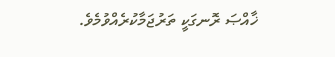ޚާއްޞަ ރޮނގަކީ ތަރުޖަމާކުރެއްވުމެވެ.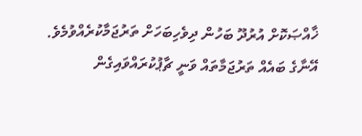ޚާއްޞަކޮށް އުރުދޫ ބަހުން ދިވެހިބަހަށް ތަރުޖަމާކުރެއްވުމެވެ. އޭނާގެ ބައެއް ތަރުޖަމާތައް ވަނީ ޗާޕުކުރައްވައިގެން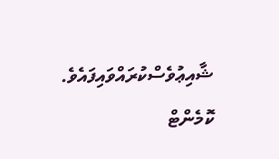ޝާއިޢުވެސްކުރައްވައިފައެވެ.
ކޮމެންޓް